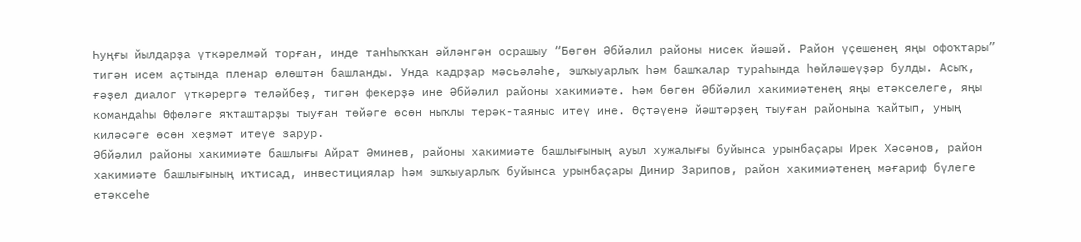Һуңғы йылдарҙа үткәрелмәй торған, инде танһыҡҡан әйләнгән осрашыу “Бөгөн Әбйәлил районы нисек йәшәй. Район үҫешенең яңы офоҡтары” тигән исем аҫтында пленар өлөштән башланды. Унда кадрҙар мәсьәләһе, эшҡыуарлыҡ һәм башҡалар тураһында һөйләшеүҙәр булды. Асыҡ, ғәҙел диалог үткәрергә теләйбеҙ, тигән фекерҙә ине Әбйәлил районы хакимиәте. Һәм бөгөн Әбйәлил хакимиәтенең яңы етәкселеге, яңы командаһы Өфөләге яҡташтарҙы тыуған төйәге өсөн ныҡлы терәк-таяныс итеү ине. Өҫтәүенә йәштәрҙең тыуған районына ҡайтып, уның киләсәге өсөн хеҙмәт итеүе зарур.
Әбйәлил районы хакимиәте башлығы Айрат Әминев, районы хакимиәте башлығының ауыл хужалығы буйынса урынбаҫары Ирек Хәсәнов, район хакимиәте башлығының иҡтисад, инвестициялар һәм эшҡыуарлыҡ буйынса урынбаҫары Динир Зарипов, район хакимиәтенең мәғариф бүлеге етәксеһе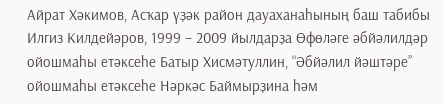Айрат Хәкимов, Асҡар үҙәк район дауаханаһының баш табибы Илгиз Килдейәров, 1999 – 2009 йылдарҙа Өфөләге әбйәлилдәр ойошмаһы етәксеһе Батыр Хисмәтуллин, “Әбйәлил йәштәре” ойошмаһы етәксеһе Нәркәс Баймырҙина һәм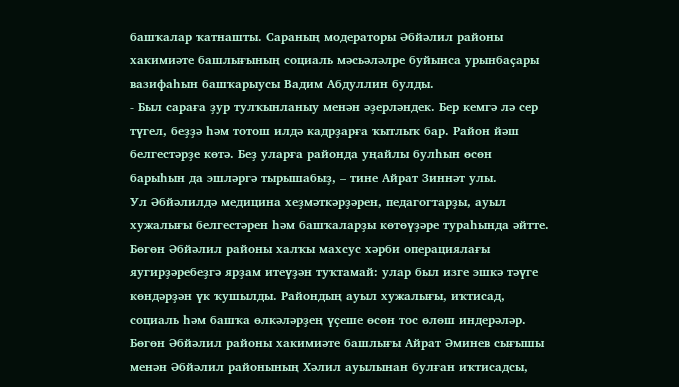башҡалар ҡатнашты. Сараның модераторы Әбйәлил районы хакимиәте башлығының социаль мәсьәләлре буйынса урынбаҫары вазифаһын башҡарыусы Вадим Абдуллин булды.
- Был сараға ҙур тулҡынланыу менән әҙерләндек. Бер кемгә лә сер түгел, беҙҙә һәм тотош илдә кадрҙарға ҡытлыҡ бар. Район йәш белгестәрҙе көтә. Беҙ уларға районда уңайлы булһын өсөн барыһын да эшләргә тырышабыҙ, – тине Айрат Зиннәт улы.
Ул Әбйәлилдә медицина хеҙмәткәрҙәрен, педагогтарҙы, ауыл хужалығы белгестәрен һәм башҡаларҙы көтөүҙәре тураһында әйтте.
Бөгөн Әбйәлил районы халҡы махсус хәрби операциялағы яугирҙәребеҙгә ярҙам итеүҙән туҡтамай: улар был изге эшкә тәүге көндәрҙән үк ҡушылды. Райондың ауыл хужалығы, иҡтисад, социаль һәм башҡа өлкәләрҙең үҫеше өсөн тос өлөш индерәләр.
Бөгөн Әбйәлил районы хакимиәте башлығы Айрат Әминев сығышы менән Әбйәлил районының Хәлил ауылынан булған иҡтисадсы,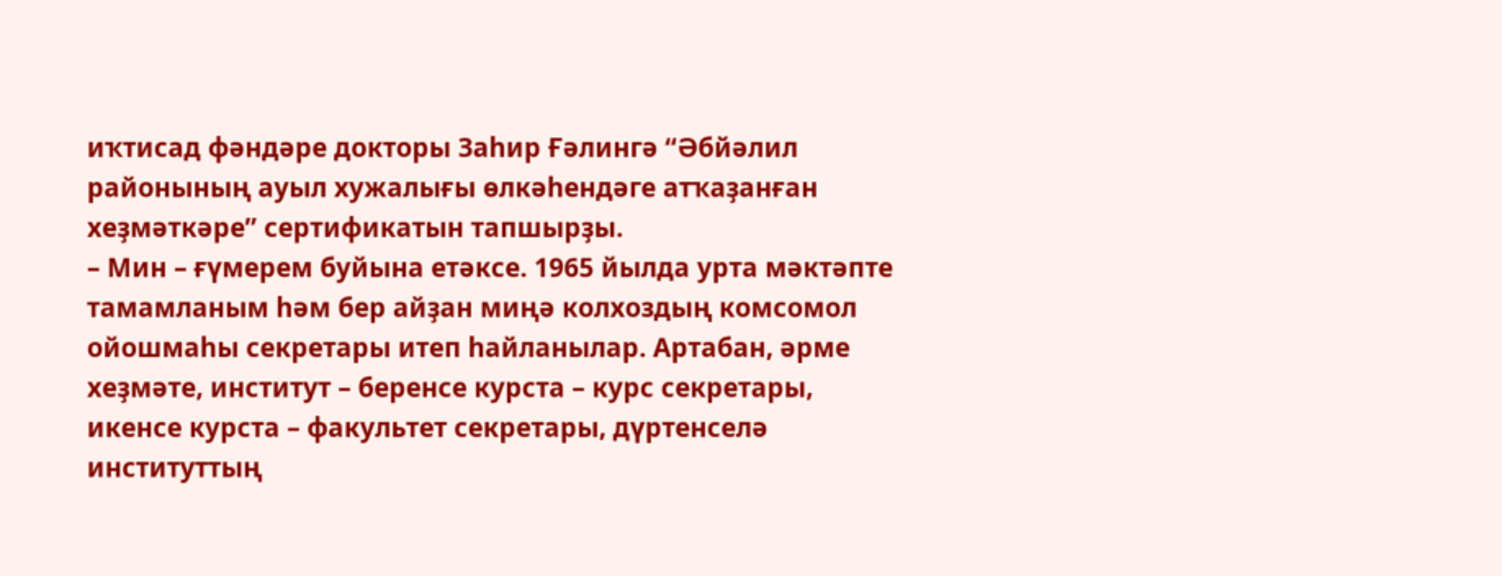иҡтисад фәндәре докторы Заһир Ғәлингә “Әбйәлил районының ауыл хужалығы өлкәһендәге атҡаҙанған хеҙмәткәре” сертификатын тапшырҙы.
– Мин – ғүмерем буйына етәксе. 1965 йылда урта мәктәпте тамамланым һәм бер айҙан миңә колхоздың комсомол ойошмаһы секретары итеп һайланылар. Артабан, әрме хеҙмәте, институт – беренсе курста – курс секретары, икенсе курста – факультет секретары, дүртенселә институттың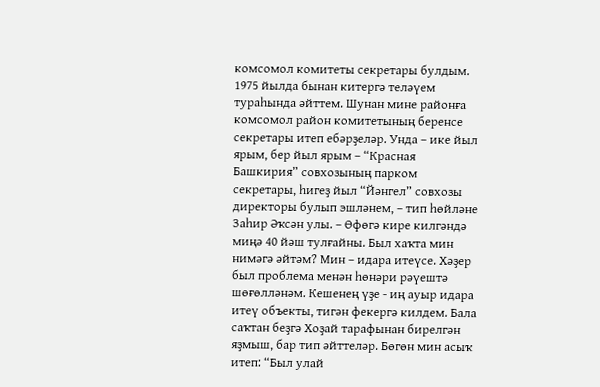комсомол комитеты секретары булдым. 1975 йылда бынан китергә теләүем тураһында әйттем. Шунан мине районға комсомол район комитетының беренсе секретары итеп ебәрҙеләр. Унда – ике йыл ярым, бер йыл ярым – “Красная Башкирия” совхозының парком секретары, һигеҙ йыл “Йәнгел” совхозы директоры булып эшләнем, – тип һөйләне Заһир Әҡсән улы. – Өфөгә кире килгәндә миңә 40 йәш тулғайны. Был хаҡта мин нимәгә әйтәм? Мин – идара итеүсе. Хәҙер был проблема менән һөнәри рәүештә шөғөлләнәм. Кешенең үҙе - иң ауыр идара итеү объекты, тигән фекергә килдем. Бала саҡтан беҙгә Хоҙай тарафынан бирелгән яҙмыш, бар тип әйттеләр. Бөгөн мин асыҡ итеп: “Был улай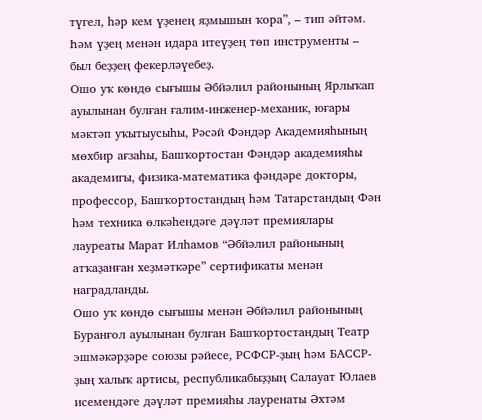түгел, һәр кем үҙенең яҙмышын ҡора”, – тип әйтәм. Һәм үҙең менән идара итеүҙең төп инструменты – был беҙҙең фекерләүебеҙ.
Ошо уҡ көндө сығышы Әбйәлил районының Ярлыҡап ауылынан булған ғалим-инженер-механик, юғары мәктәп уҡытыусыһы, Рәсәй Фәндәр Академияһының мөхбир ағзаһы, Башҡортостан Фәндәр академияһы академигы, физика-математика фәндәре докторы, профессор, Башҡортостандың һәм Татарстандың Фән һәм техника өлкәһендәге дәүләт премиялары лауреаты Марат Илһамов “Әбйәлил районының атҡаҙанған хеҙмәткәре” сертификаты менән наградланды.
Ошо уҡ көндө сығышы менән Әбйәлил районының Буранғол ауылынан булған Башҡортостандың Театр эшмәкәрҙәре союзы рәйесе, РСФСР-ҙың һәм БАССР-ҙың халыҡ артисы, республикабыҙҙың Салауат Юлаев исемендәге дәүләт премияһы лауренаты Әхтәм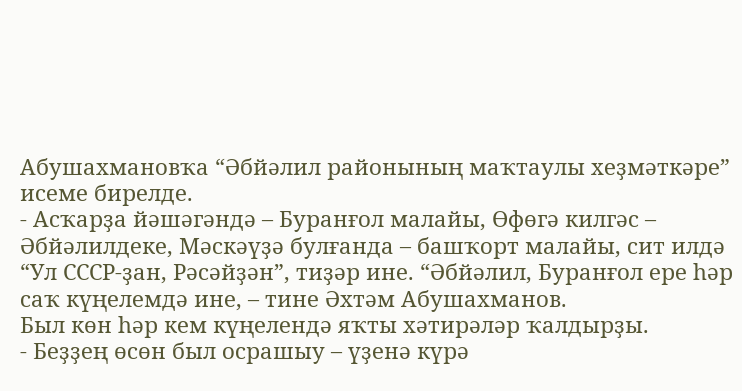Абушахмановҡа “Әбйәлил районының маҡтаулы хеҙмәткәре” исеме бирелде.
- Асҡарҙа йәшәгәндә – Буранғол малайы, Өфөгә килгәс – Әбйәлилдеке, Мәскәүҙә булғанда – башҡорт малайы, сит илдә “Ул СССР-ҙан, Рәсәйҙән”, тиҙәр ине. “Әбйәлил, Буранғол ере һәр саҡ күңелемдә ине, – тине Әхтәм Абушахманов.
Был көн һәр кем күңелендә яҡты хәтирәләр ҡалдырҙы.
- Беҙҙең өсөн был осрашыу – үҙенә күрә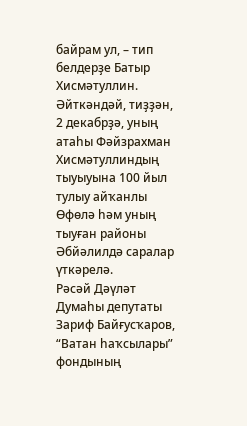байрам ул, – тип белдерҙе Батыр Хисмәтуллин.
Әйткәндәй, тиҙҙән, 2 декабрҙә, уның атаһы Фәйзрахман Хисмәтуллиндың тыуыуына 100 йыл тулыу айҡанлы Өфөлә һәм уның тыуған районы Әбйәлилдә саралар үткәрелә.
Рәсәй Дәүләт Думаһы депутаты Зариф Байғусҡаров, “Ватан һаҡсылары” фондының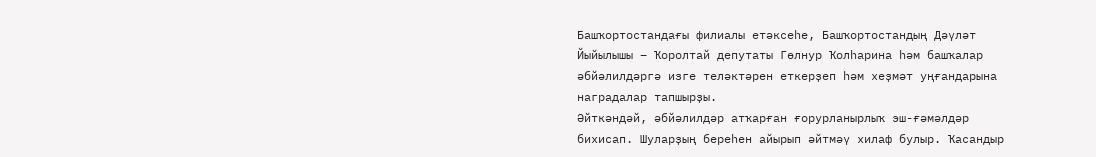Башҡортостандағы филиалы етәксеһе, Башҡортостандың Дәүләт Йыйылышы – Ҡоролтай депутаты Гөлнур Ҡолһарина һәм башҡалар әбйәлилдәргә изге теләктәрен еткерҙеп һәм хеҙмәт уңғандарына наградалар тапшырҙы.
Әйткәндәй, әбйәлилдәр атҡарған ғорурланырлыҡ эш-ғәмәлдәр бихисап. Шуларҙың береһен айырып әйтмәү хилаф булыр. Ҡасандыр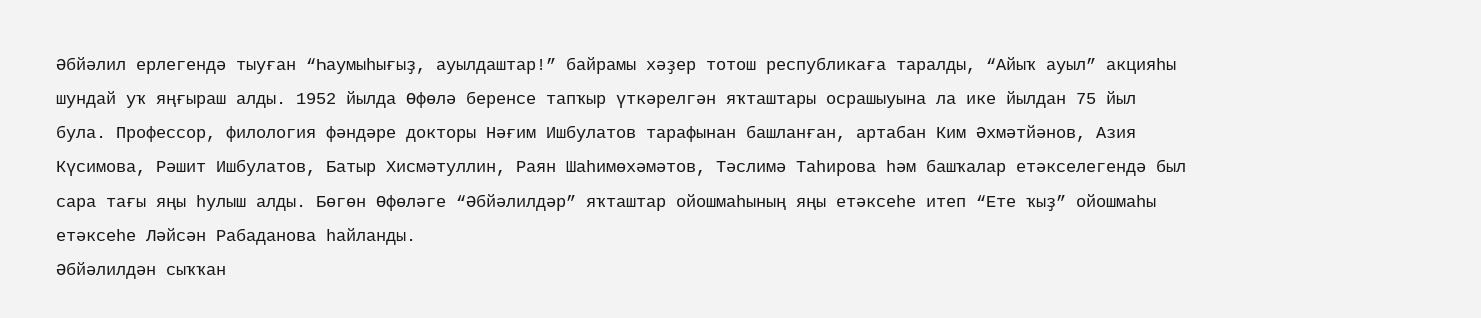Әбйәлил ерлегендә тыуған “Һаумыһығыҙ, ауылдаштар!” байрамы хәҙер тотош республикаға таралды, “Айыҡ ауыл” акцияһы шундай уҡ яңғыраш алды. 1952 йылда Өфөлә беренсе тапҡыр үткәрелгән яҡташтары осрашыуына ла ике йылдан 75 йыл була. Профессор, филология фәндәре докторы Нәғим Ишбулатов тарафынан башланған, артабан Ким Әхмәтйәнов, Азия Күсимова, Рәшит Ишбулатов, Батыр Хисмәтуллин, Раян Шаһимөхәмәтов, Тәслимә Таһирова һәм башҡалар етәкселегендә был сара тағы яңы һулыш алды. Бөгөн Өфөләге “Әбйәлилдәр” яҡташтар ойошмаһының яңы етәксеһе итеп “Ете ҡыҙ” ойошмаһы етәксеһе Ләйсән Рабаданова һайланды.
Әбйәлилдән сыҡҡан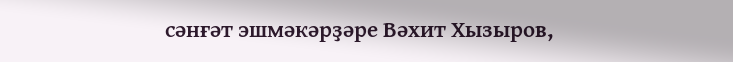сәнғәт эшмәкәрҙәре Вәхит Хызыров,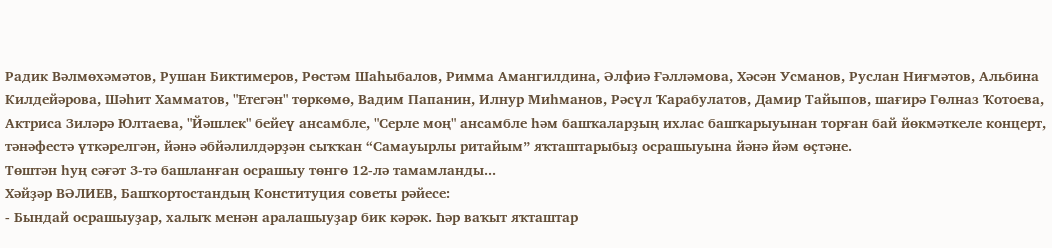Радик Вәлмөхәмәтов, Рушан Биктимеров, Рөстәм Шаһыбалов, Римма Амангилдина, Әлфиә Ғәлләмова, Хәсән Усманов, Руслан Ниғмәтов, Альбина Килдейәрова, Шәһит Хамматов, "Етегән" төркөмө, Вадим Папанин, Илнур Миһманов, Рәсүл Ҡарабулатов, Дамир Тайыпов, шағирә Гөлназ Ҡотоева, Актриса Зиләрә Юлтаева, "Йәшлек" бейеү ансамбле, "Серле моң" ансамбле һәм башҡаларҙың ихлас башҡарыуынан торған бай йөкмәткеле концерт, тәнәфестә үткәрелгән, йәнә әбйәлилдәрҙән сыҡҡан “Самауырлы ритайым” яҡташтарыбыҙ осрашыуына йәнә йәм өҫтәне.
Төштән һуң сәғәт 3-тә башланған осрашыу төнгө 12-лә тамамланды...
Хәйҙәр ВӘЛИЕВ, Башҡортостандың Конституция советы рәйесе:
- Бындай осрашыуҙар, халыҡ менән аралашыуҙар бик кәрәк. Һәр ваҡыт яҡташтар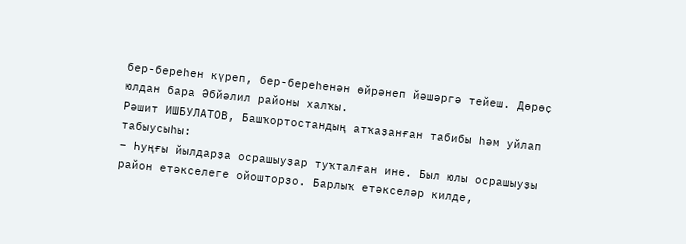бер-береһен күреп, бер-береһенән өйрәнеп йәшәргә тейеш. Дөрөҫ юлдан бара Әбйәлил районы халҡы.
Рәшит ИШБУЛАТОВ, Башҡортостандың атҡаҙанған табибы һәм уйлап табыусыһы:
– Һуңғы йылдарҙа осрашыуҙар туҡталған ине. Был юлы осрашыуҙы район етәкселеге ойошторҙо. Барлыҡ етәкселәр килде,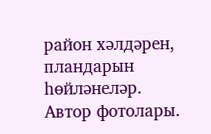район хәлдәрен, пландарын һөйләнеләр.
Автор фотолары.